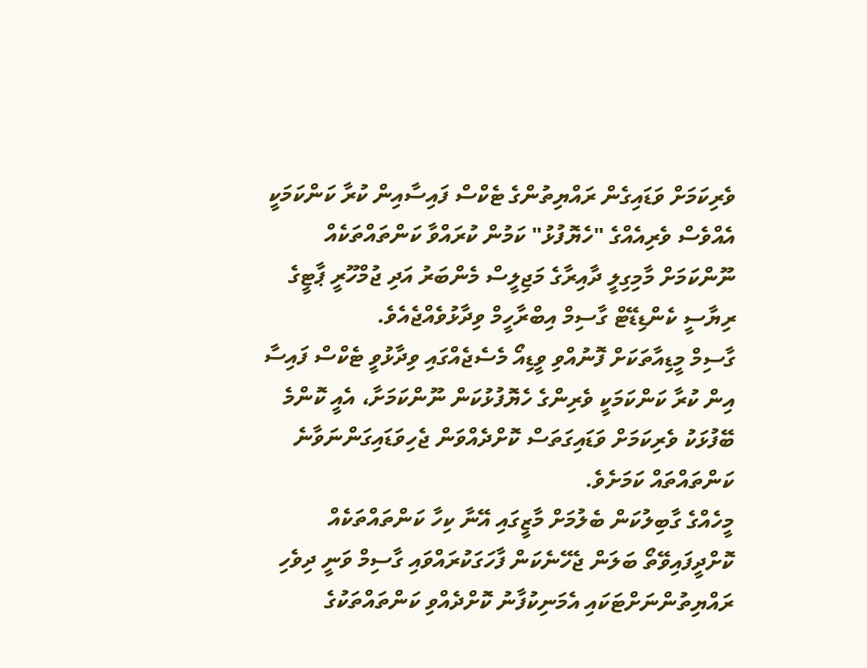ވެރިކަމަށް ވަޑައިގެން ރައްޔިތުންގެ ޓެކްސް ފައިސާއިން ކުރާ ކަންކަމަކީ އެއްވެސް ވެރިއެއްގެ "ހެޔޮފުޅު" ކަމުން ކުރައްވާ ކަންތައްތަކެއް ނޫންކަމަށް މާމިގިލީ ދާއިރާގެ މަޖިލީސް މެންބަރު އަދި ޖުމްހޫރީ ޕާޓީގެ ރިޔާސީ ކެންޑިޑޭޓް ގާސިމް އިބްރާހީމް ވިދާޅުވެއްޖެއެވެ.
ގާސިމް މީޑިއާތަކަށް ފޮނުއްވި ވީޑިއޯ މެސެޖެއްގައި ވިދާޅުވީ ޓެކްސް ފައިސާ އިން ކުރާ ކަންކަމަކީ ވެރިންގެ ހެޔޮފުޅުކަން ނޫންކަމަށާ، އެއީ ކޮންމެ ބޭފުޅަކު ވެރިކަމަށް ވަޑައިގަތަސް ކޮށްދެއްވަން ޖެހިވަޑައިގަންނަވާނެ ކަންތައްތައް ކަމަށެވެ.
މީހެއްގެ ގާބިލުކަން ބެލުމަށް މާޒީގައި އޭނާ ކިހާ ކަންތައްތަކެއް ކޮށްދީފައިވޭތޯ ބަލަން ޖެހޭނެކަން ފާހަގަކުރައްވައި ގާސިމް ވަނީ ދިވެހި ރައްޔިތުންނަށްޓަކައި އެމަނިކުފާނު ކޮށްދެއްވި ކަންތައްތަކުގެ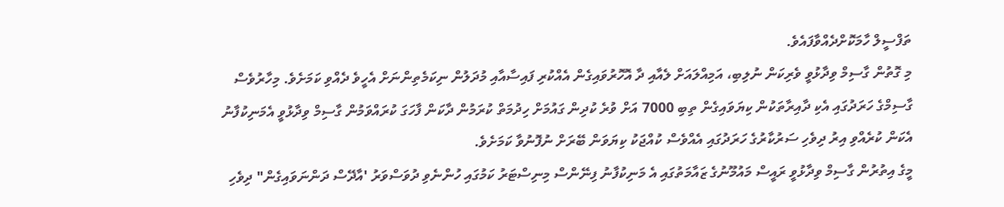ތަފްސީލް ހާމަކޮށްދެއްވާފައެވެ.
މި ގޮތުން ގާސިމް ވިދާޅުވީ ވެރިކަން ނުލިބި، އަމިއްލައަށް ލެއާއި ދާ އޮހޮރުވައިގެން އެއްކުރި ފައިސާއާއި މުދަލުން ނިކަމެތިންނަށް އެހީވެ ދެއްވި ކަމަށެވެ. މިހާރުވެސް ގާސިމްގެ ހަރަދުގައި އެކި ދާއިރާތަކުން ކިޔަވައިގެން ތިބި 7000 އަށް ވުރެ ކުދިން ގައުމަށް ހިދުމަތް ކުރަމުން ދާކަން ފާހަގަ ކުރައްވަމުން ގާސިމް ވިދާޅުވީ އެމަނިކުފާނު އެކަން ކުރެއްވި އިރު ދިވެހި ސަރުކާރުގެ ހަރަދުގައި އެއްވެސް ކުއްޖަކު ކިޔަވަން ބޭރަށް ނުފޮނުވާ ކަމަށެވެ.
މީގެ އިތުރުން ގާސިމް ވިދާޅުވީ ރައީސް މައުމޫނުގެ ޒައާމަތުގައި އެ މަނިކުފާނު ފިނޭންސް މިނިސްޓަރު ކަމުގައި ހުންނެވި ދުވަސްވަރު 'އާދޭސް ދަންނަވައިގެން" ދިވެހި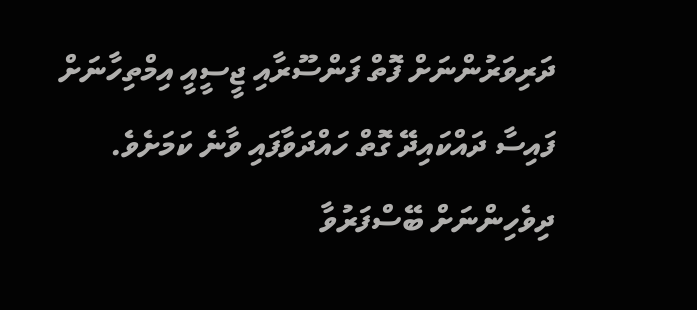ދަރިވަރުންނަށް ފޮތް ފަންސޫރާއި ޖީސީއީ އިމްތިހާނަށް ފައިސާ ދައްކައިދޭ ގޮތް ހައްދަވާފައި ވާނެ ކަމަށެވެ. ދިވެހިންނަށް ބޭސްފަރުވާ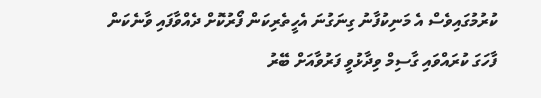ކުރުމުގައިވެސް އެ މަނިކުފާނު ގިނަގުނަ އެހީތެރިކަން ފޯރުކޮށް ދެއްވާފައި ވާނެކަން ފާހަގަ ކުރައްވައި ގާސިމް ވިދާޅުވީ ފަރުވާއަށް ބޭރު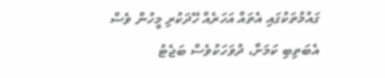ގައުމުތަކުގައި އެތައް އަހަރެއް ހޭދަކުރި މީހުން ވެސް އެބަތިބި ކަމަށާ، ދުވަހަކުވެސް ބަޖެޓު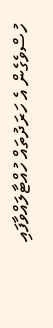ހުސްވެގެން އެ ހަރަދުތައް ހުއްޓާލައްވާފައި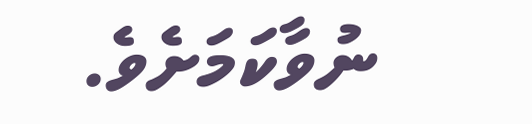ނުވާކަމަށެވެ.